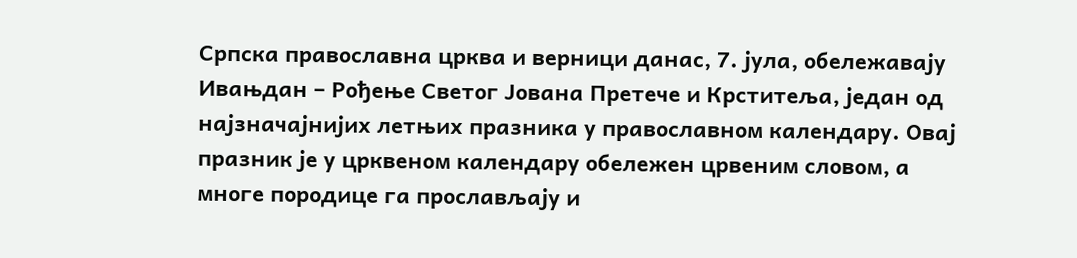Српска православна црква и верници данас, 7. јула, обележавају Ивањдан – Рођење Светог Јована Претече и Крститеља, један од најзначајнијих летњих празника у православном календару. Овај празник је у црквеном календару обележен црвеним словом, а многе породице га прослављају и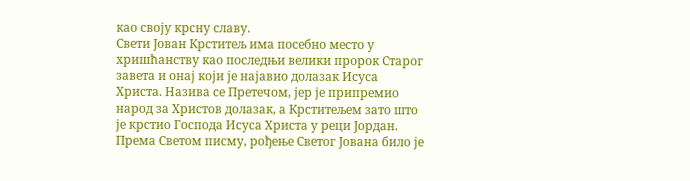као своју крсну славу.
Свети Јован Крститељ има посебно место у хришћанству као последњи велики пророк Старог завета и онај који је најавио долазак Исуса Христа. Назива се Претечом, јер је припремио народ за Христов долазак, а Крститељем зато што је крстио Господа Исуса Христа у реци Јордан.
Према Светом писму, рођење Светог Јована било је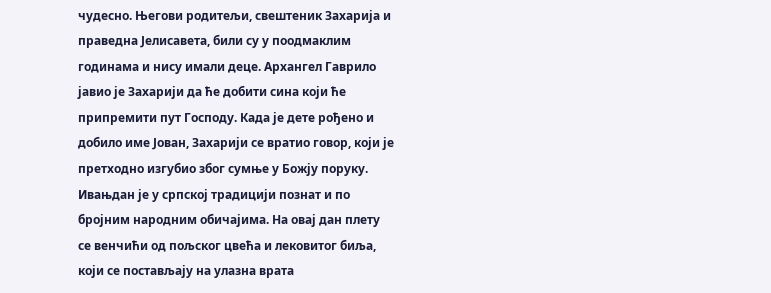чудесно. Његови родитељи, свештеник Захарија и праведна Јелисавета, били су у поодмаклим годинама и нису имали деце. Архангел Гаврило јавио је Захарији да ће добити сина који ће припремити пут Господу. Када је дете рођено и добило име Јован, Захарији се вратио говор, који је претходно изгубио због сумње у Божју поруку.
Ивањдан је у српској традицији познат и по бројним народним обичајима. На овај дан плету се венчићи од пољског цвећа и лековитог биља, који се постављају на улазна врата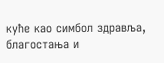куће као симбол здравља, благостања и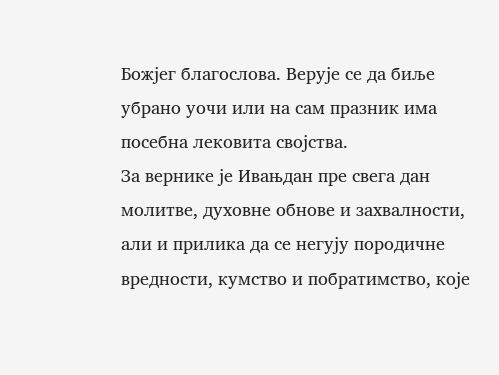Божјег благослова. Верује се да биље убрано уочи или на сам празник има посебна лековита својства.
За вернике је Ивањдан пре свега дан молитве, духовне обнове и захвалности, али и прилика да се негују породичне вредности, кумство и побратимство, које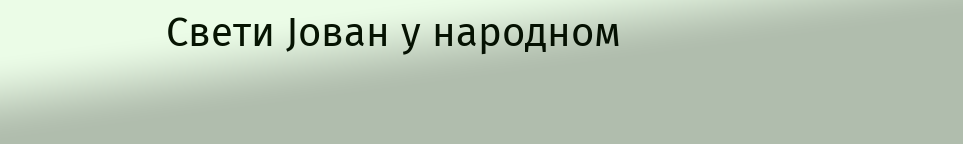Свети Јован у народном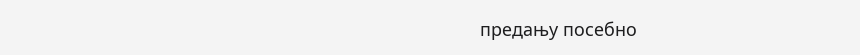предању посебно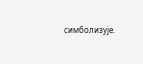симболизује.